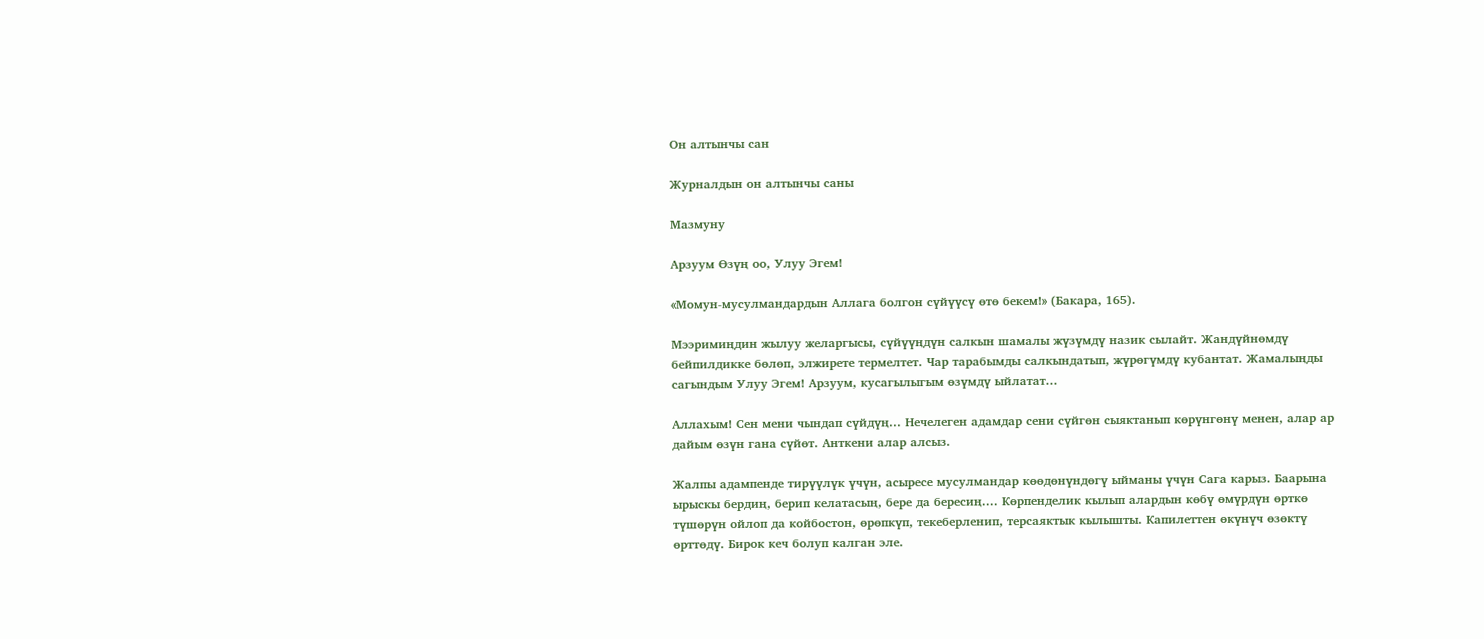Он алтынчы сан

Журналдын он алтынчы саны

Мазмуну

Арзуум Өзүң оо, Улуу Эгем!

«Момун-мусулмандардын Аллага болгон сүйүүсү өтө бекем!» (Бакара, 165).

Мээримиңдин жылуу желаргысы, сүйүүңдүн салкын шамалы жүзүмдү назик сылайт. Жандүйнөмдү бейпилдикке бөлөп, элжирете термелтет. Чар тарабымды салкындатып, жүрөгүмдү кубантат. Жамалыңды сагындым Улуу Эгем! Арзуум, кусагылыгым өзүмдү ыйлатат...

Аллахым! Сен мени чындап сүйдүң... Нечелеген адамдар сени сүйгөн сыяктанып көрүнгөнү менен, алар ар дайым өзүн гана сүйөт. Анткени алар алсыз.

Жалпы адампенде тирүүлүк үчүн, асыресе мусулмандар көөдөнүндөгү ыйманы үчүн Сага карыз. Баарына ырыскы бердиң, берип келатасың, бере да бересиң.... Көрпенделик кылып алардын көбү өмүрдүн өрткө түшөрүн ойлоп да койбостон, өрөпкүп, текеберленип, терсаяктык кылышты. Капилеттен өкүнүч өзөктү өрттөдү. Бирок кеч болуп калган эле.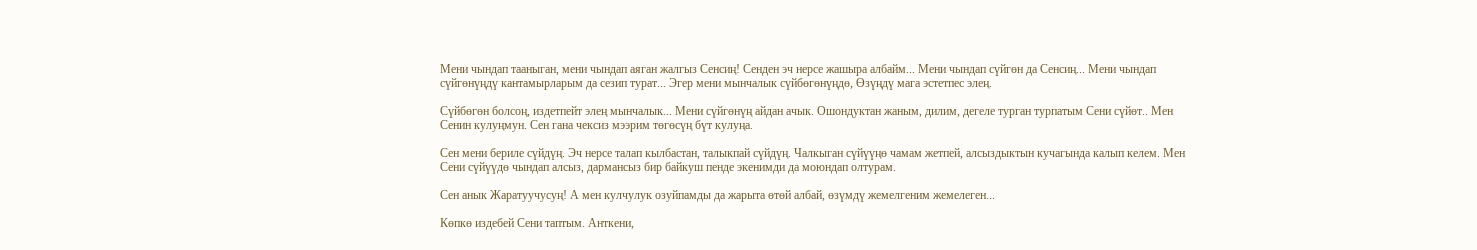Мени чындап тааныган, мени чындап аяган жалгыз Сенсиң! Сенден эч нерсе жашыра албайм... Мени чындап сүйгөн да Сенсиң... Мени чындап сүйгөнүңдү кантамырларым да сезип турат... Эгер мени мынчалык сүйбөгөнүңдө, Өзүңдү мага эстетпес элең.

Сүйбөгөн болсоң, издетпейт элең мынчалык... Мени сүйгөнүң айдан ачык. Ошондуктан жаным, дилим, дегеле турган турпатым Сени сүйөт.. Мен Сенин кулуңмун. Сен гана чексиз мээрим төгөсүң бүт кулуңа.

Сен мени бериле сүйдүң. Эч нерсе талап кылбастан, талыкпай сүйдүң. Чалкыган сүйүүңө чамам жетпей, алсыздыктын кучагында калып келем. Мен Сени сүйүүдө чындап алсыз, дармансыз бир байкуш пенде экенимди да моюндап олтурам.

Сен анык Жаратуучусуң! А мен кулчулук озуйпамды да жарыта өтөй албай, өзүмдү жемелгеним жемелеген...

Көпкө издебей Сени таптым. Анткени,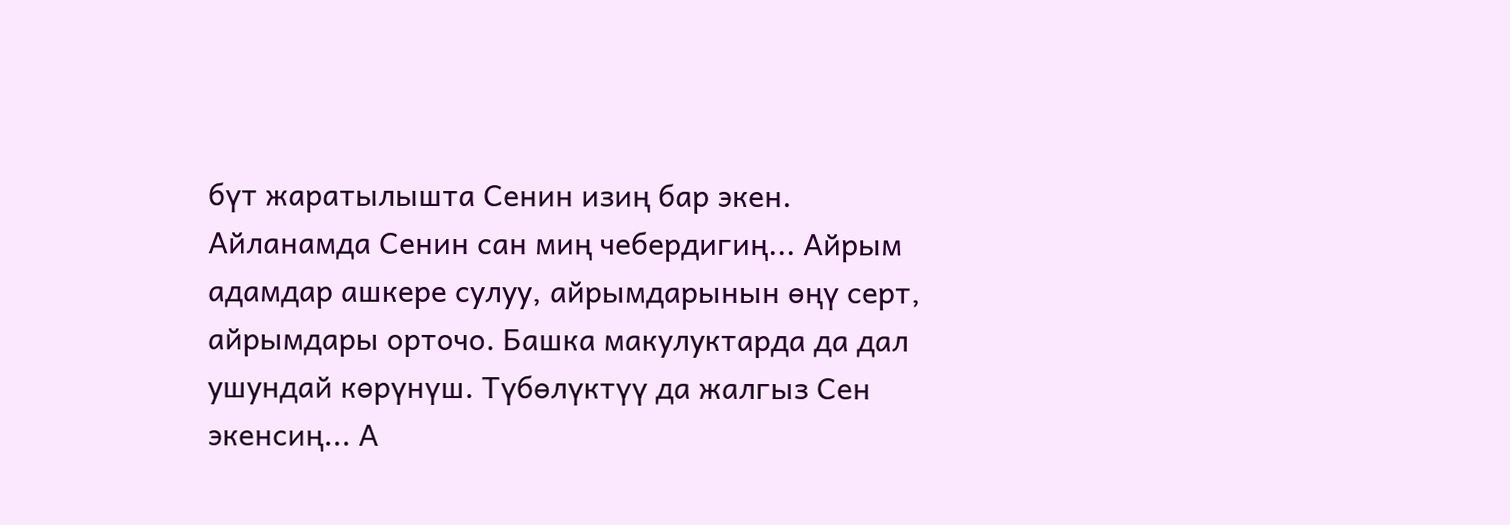бүт жаратылышта Сенин изиң бар экен. Айланамда Сенин сан миң чебердигиң... Айрым адамдар ашкере сулуу, айрымдарынын өңү серт, айрымдары орточо. Башка макулуктарда да дал ушундай көрүнүш. Түбөлүктүү да жалгыз Сен экенсиң... А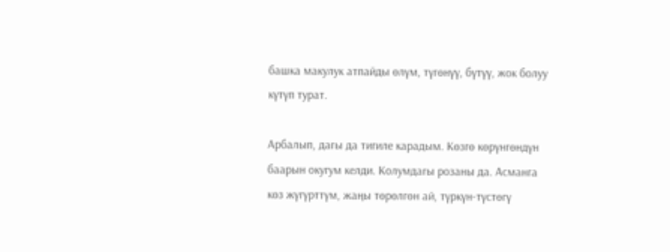башка макулук атпайды өлүм, түгөнүү, бүтүү, жок болуу күтүп турат.

Арбалып, дагы да тигиле карадым. Көзгө көрүнгөндүн баарын окугум келди. Колумдагы розаны да. Асманга көз жүгүрттүм, жаңы төрөлгөн ай, түркүн-түстөгү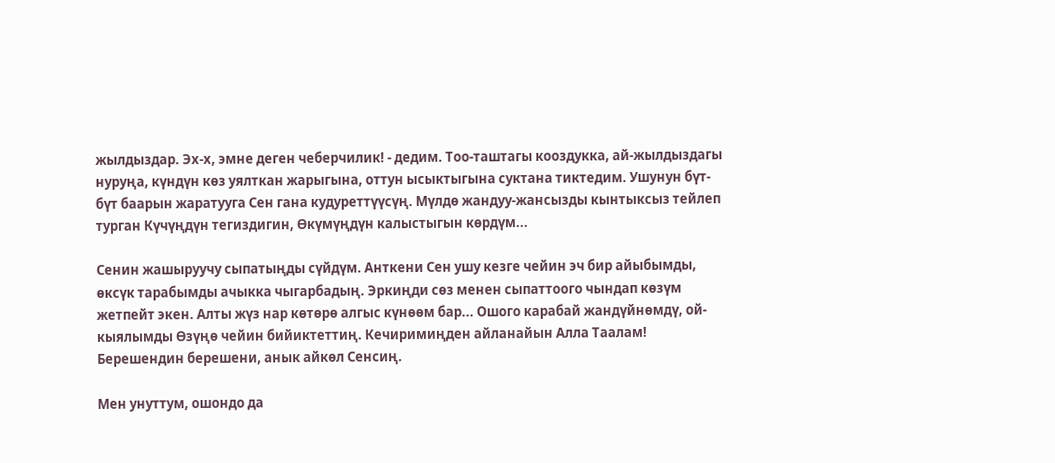жылдыздар. Эх-х, эмне деген чеберчилик! - дедим. Тоо-таштагы кооздукка, ай-жылдыздагы нуруңа, күндүн көз уялткан жарыгына, оттун ысыктыгына суктана тиктедим. Ушунун бүт-бүт баарын жаратууга Сен гана кудуреттүүсүң. Мүлдө жандуу-жансызды кынтыксыз тейлеп турган Күчүңдүн тегиздигин, Өкүмүңдүн калыстыгын көрдүм...

Сенин жашыруучу сыпатыңды сүйдүм. Анткени Сен ушу кезге чейин эч бир айыбымды, өксүк тарабымды ачыкка чыгарбадың. Эркиңди сөз менен сыпаттоого чындап көзүм жетпейт экен. Алты жүз нар көтөрө алгыс күнөөм бар... Ошого карабай жандүйнөмдү, ой-кыялымды Өзүңө чейин бийиктеттиң. Кечиримиңден айланайын Алла Таалам! Берешендин берешени, анык айкөл Сенсиң.

Мен унуттум, ошондо да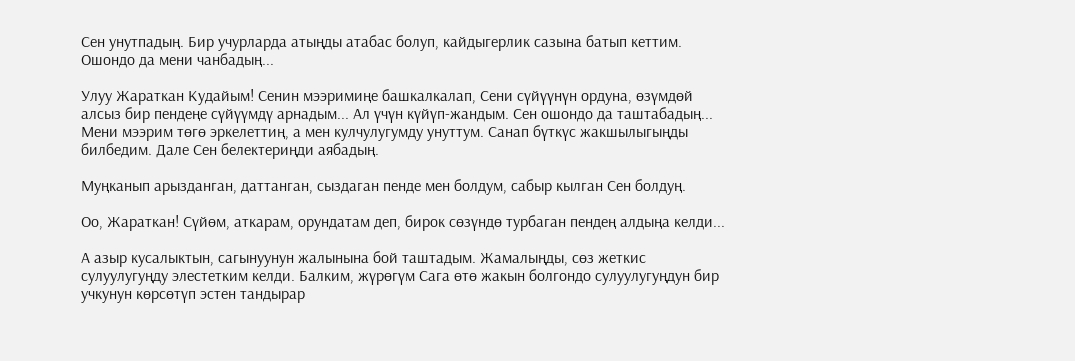Сен унутпадың. Бир учурларда атыңды атабас болуп, кайдыгерлик сазына батып кеттим. Ошондо да мени чанбадың...

Улуу Жараткан Кудайым! Сенин мээримиңе башкалкалап, Сени сүйүүнүн ордуна, өзүмдөй алсыз бир пендеңе сүйүүмдү арнадым... Ал үчүн күйүп-жандым. Сен ошондо да таштабадың... Мени мээрим төгө эркелеттиң, а мен кулчулугумду унуттум. Санап бүткүс жакшылыгыңды билбедим. Дале Сен белектериңди аябадың.

Муңканып арызданган, даттанган, сыздаган пенде мен болдум, сабыр кылган Сен болдуң.

Оо, Жараткан! Сүйөм, аткарам, орундатам деп, бирок сөзүндө турбаган пендең алдыңа келди...

А азыр кусалыктын, сагынуунун жалынына бой таштадым. Жамалыңды, сөз жеткис сулуулугуңду элестетким келди. Балким, жүрөгүм Сага өтө жакын болгондо сулуулугуңдун бир учкунун көрсөтүп эстен тандырар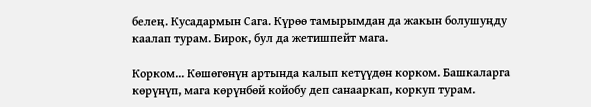белең. Кусадармын Сага. Күрөө тамырымдан да жакын болушуңду каалап турам. Бирок, бул да жетишпейт мага.

Корком... Көшөгөнүн артында калып кетүүдөн корком. Башкаларга көрүнүп, мага көрүнбөй койобу деп санааркап, коркуп турам.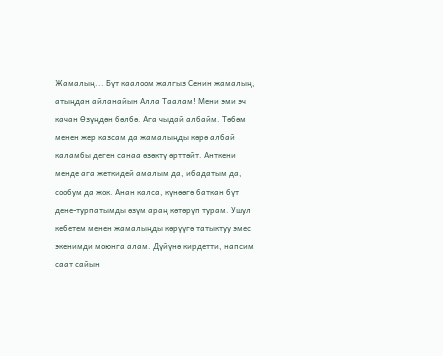Жамалың... Бүт каалоом жалгыз Сенин жамалың, атыңдан айланайын Алла Таалам! Мени эми эч качан Өзүңдөн бөлбө. Ага чыдай албайм. Төбөм менен жер казсам да жамалыңды көрө албай каламбы деген санаа өзөктү өрттөйт. Анткени менде ага жеткидей амалым да, ибадатым да, сообум да жок. Анан калса, күнөөгө баткан бүт дене-турпатымды өзүм араң көтөрүп турам. Ушул кебетем менен жамалыңды көрүүгө татыктуу эмес экенимди моюнга алам. Дүйүнө кирдетти, напсим саат сайын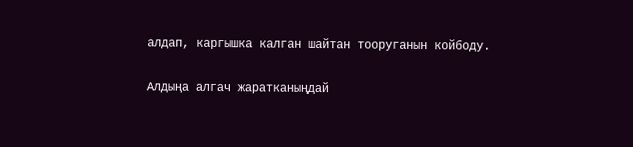алдап, каргышка калган шайтан тооруганын койбоду.

Алдыңа алгач жаратканыңдай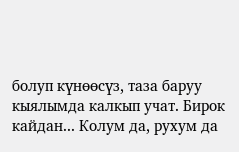болуп күнөөсүз, таза баруу кыялымда калкып учат. Бирок кайдан... Колум да, рухум да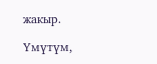жакыр.

Үмүтүм,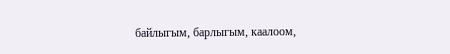байлыгым, барлыгым, каалоом,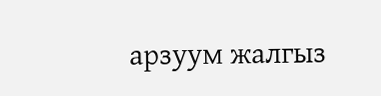арзуум жалгыз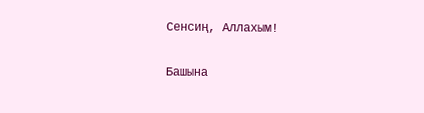Сенсиң, Аллахым!

Башына